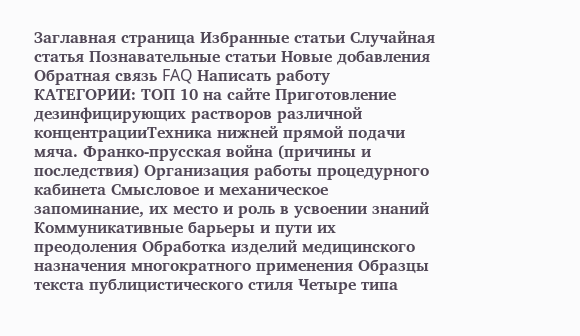Заглавная страница Избранные статьи Случайная статья Познавательные статьи Новые добавления Обратная связь FAQ Написать работу КАТЕГОРИИ: ТОП 10 на сайте Приготовление дезинфицирующих растворов различной концентрацииТехника нижней прямой подачи мяча. Франко-прусская война (причины и последствия) Организация работы процедурного кабинета Смысловое и механическое запоминание, их место и роль в усвоении знаний Коммуникативные барьеры и пути их преодоления Обработка изделий медицинского назначения многократного применения Образцы текста публицистического стиля Четыре типа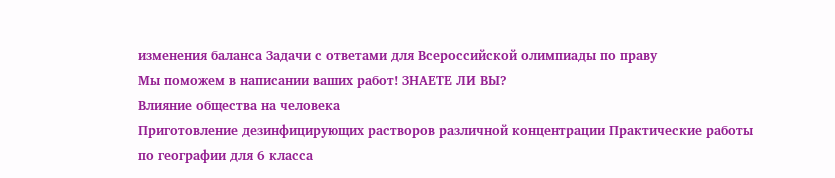изменения баланса Задачи с ответами для Всероссийской олимпиады по праву
Мы поможем в написании ваших работ! ЗНАЕТЕ ЛИ ВЫ?
Влияние общества на человека
Приготовление дезинфицирующих растворов различной концентрации Практические работы по географии для 6 класса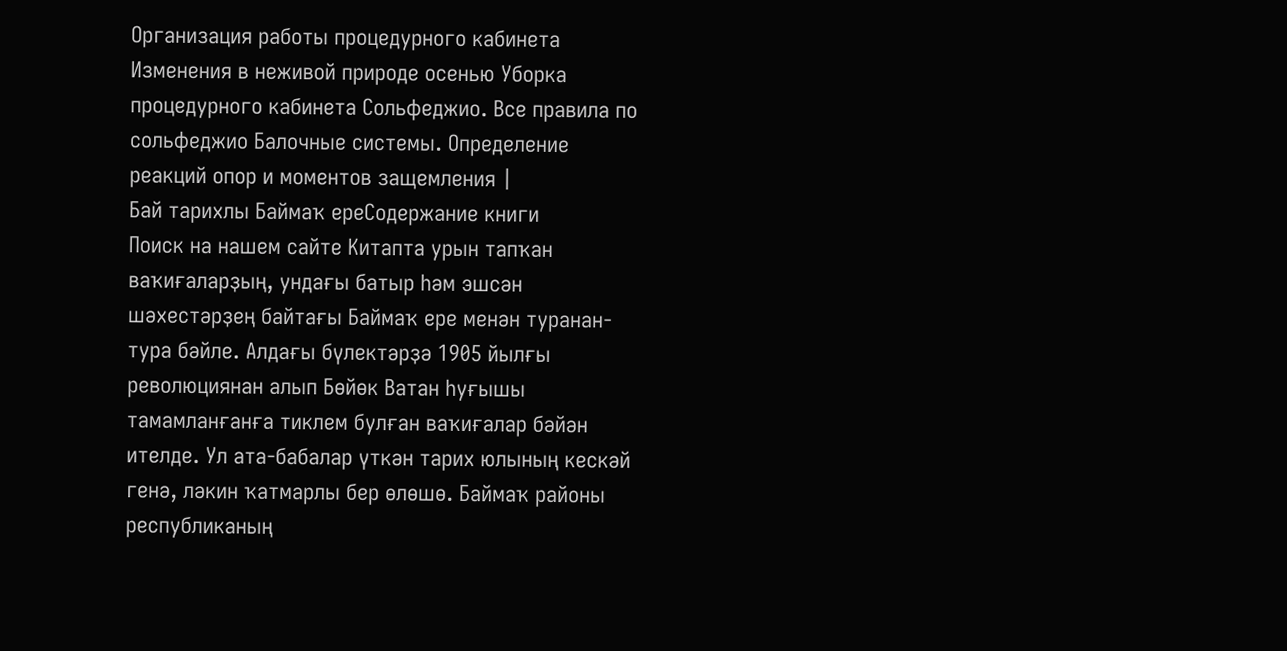Организация работы процедурного кабинета Изменения в неживой природе осенью Уборка процедурного кабинета Сольфеджио. Все правила по сольфеджио Балочные системы. Определение реакций опор и моментов защемления |
Бай тарихлы Баймаҡ ереСодержание книги
Поиск на нашем сайте Китапта урын тапҡан ваҡиғаларҙың, ундағы батыр һәм эшсән шәхестәрҙең байтағы Баймаҡ ере менән туранан-тура бәйле. Алдағы бүлектәрҙә 1905 йылғы революциянан алып Бөйөк Ватан һуғышы тамамланғанға тиклем булған ваҡиғалар бәйән ителде. Ул ата-бабалар үткән тарих юлының кескәй генә, ләкин ҡатмарлы бер өлөшө. Баймаҡ районы республиканың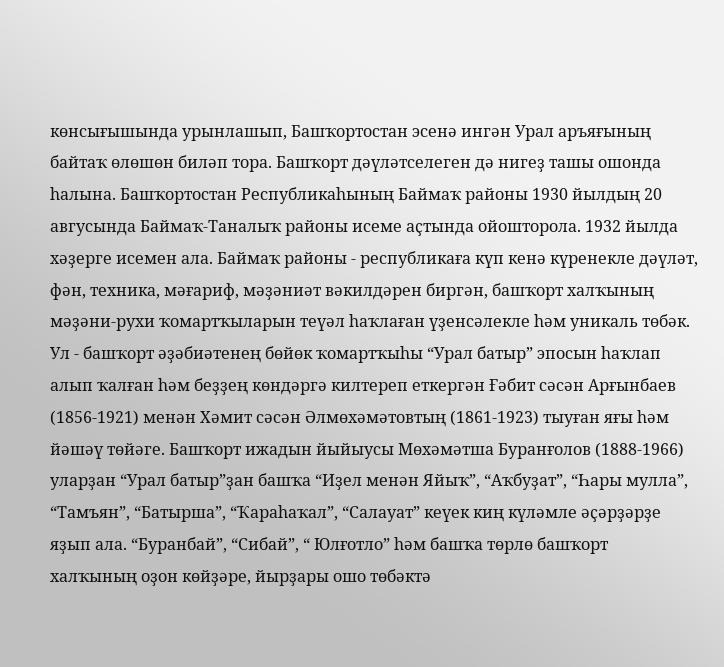көнсығышында урынлашып, Башҡортостан эсенә ингән Урал аръяғының байтаҡ өлөшөн биләп тора. Башҡорт дәүләтселеген дә нигеҙ ташы ошонда һалына. Башҡортостан Республикаһының Баймаҡ районы 1930 йылдың 20 авгусында Баймаҡ-Таналыҡ районы исеме аҫтында ойошторола. 1932 йылда хәҙерге исемен ала. Баймаҡ районы - республикаға күп кенә күренекле дәүләт, фән, техника, мәғариф, мәҙәниәт вәкилдәрен биргән, башҡорт халҡының мәҙәни-рухи ҡомартҡыларын теүәл һаҡлаған үҙенсәлекле һәм уникаль төбәк. Ул - башҡорт әҙәбиәтенең бөйөк ҡомартҡыһы “Урал батыр” эпосын һаҡлап алып ҡалған һәм беҙҙең көндәргә килтереп еткергән Ғәбит сәсән Арғынбаев (1856-1921) менән Хәмит сәсән Әлмөхәмәтовтың (1861-1923) тыуған яғы һәм йәшәү төйәге. Башҡорт ижадын йыйыусы Мөхәмәтша Буранғолов (1888-1966) уларҙан “Урал батыр”ҙан башҡа “Иҙел менән Яйыҡ”, “Аҡбуҙат”, “Һары мулла”, “Тамъян”, “Батырша”, “Ҡараһаҡал”, “Салауат” кеүек киң күләмле әҫәрҙәрҙе яҙып ала. “Буранбай”, “Сибай”, “ Юлғотло” һәм башҡа төрлө башҡорт халҡының оҙон көйҙәре, йырҙары ошо төбәктә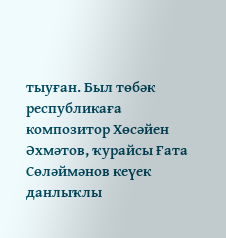тыуған. Был төбәк республикаға композитор Хөсәйен Әхмәтов, ҡурайсы Ғата Сөләймәнов кеүек данлыҡлы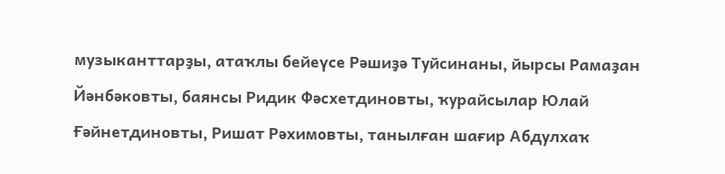музыканттарҙы, атаҡлы бейеүсе Рәшиҙә Туйсинаны, йырсы Рамаҙан Йәнбәковты, баянсы Ридик Фәсхетдиновты, ҡурайсылар Юлай Ғәйнетдиновты, Ришат Рәхимовты, танылған шағир Абдулхаҡ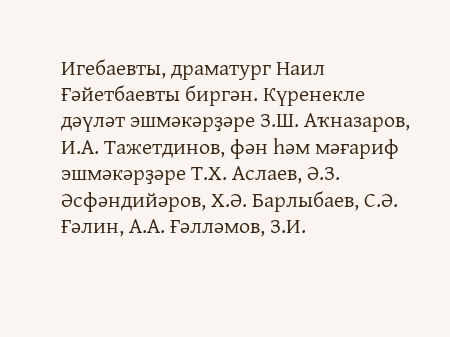Игебаевты, драматург Наил Ғәйетбаевты биргән. Күренекле дәүләт эшмәкәрҙәре З.Ш. Аҡназаров, И.А. Тажетдинов, фән һәм мәғариф эшмәкәрҙәре Т.Х. Аслаев, Ә.З. Әсфәндийәров, Х.Ә. Барлыбаев, С.Ә. Ғәлин, А.А. Ғәлләмов, З.И.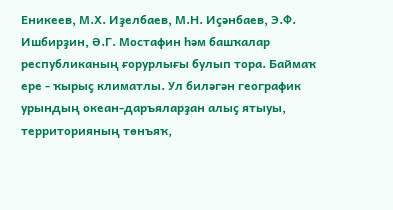Еникеев, М.Х. Иҙелбаев, М.Н. Иҫәнбаев, Э.Ф. Ишбирҙин, Ә.Г. Мостафин һәм башҡалар республиканың ғорурлығы булып тора. Баймаҡ ере - ҡырыҫ климатлы. Ул биләгән географик урындың океан-даръяларҙан алыҫ ятыуы, территорияның төнъяҡ,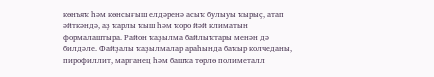көнъяҡ һәм көнсығыш елдәренә асыҡ булыуы ҡырыҫ, атап әйткәндә, аҙ ҡарлы ҡыш һәм ҡоро йәй климатын формалаштыра. Район ҡаҙылма байлыҡтары менән дә билдәле. Файҙалы ҡаҙылмалар араһында баҡыр колчеданы, пирофиллит, марганец һәм башҡа төрлө полиметалл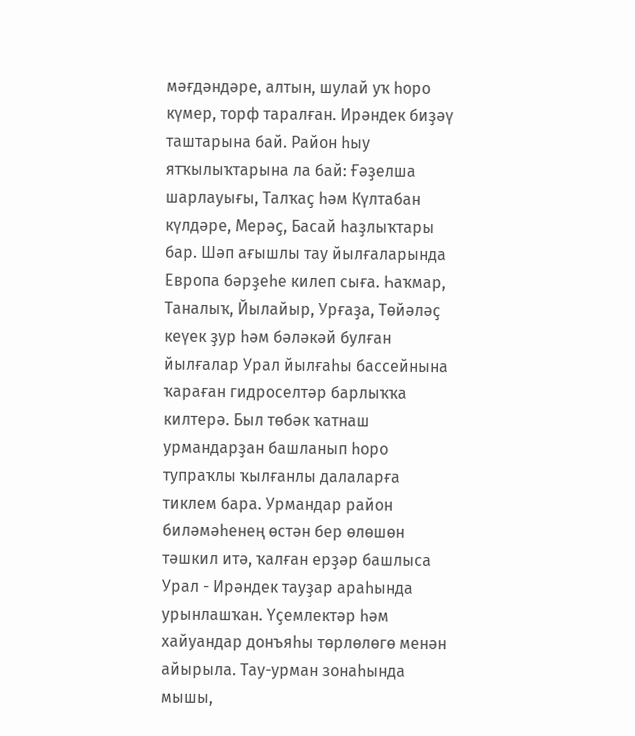мәғдәндәре, алтын, шулай уҡ һоро күмер, торф таралған. Ирәндек биҙәү таштарына бай. Район һыу ятҡылыҡтарына ла бай: Ғәҙелша шарлауығы, Талҡаҫ һәм Күлтабан күлдәре, Мерәҫ, Басай һаҙлыҡтары бар. Шәп ағышлы тау йылғаларында Европа бәрҙеһе килеп сыға. Һаҡмар, Таналыҡ, Йылайыр, Урғаҙа, Төйәләҫ кеүек ҙур һәм бәләкәй булған йылғалар Урал йылғаһы бассейнына ҡараған гидроселтәр барлыҡҡа килтерә. Был төбәк ҡатнаш урмандарҙан башланып һоро тупраҡлы ҡылғанлы далаларға тиклем бара. Урмандар район биләмәһенең өстән бер өлөшөн тәшкил итә, ҡалған ерҙәр башлыса Урал - Ирәндек тауҙар араһында урынлашҡан. Үҫемлектәр һәм хайуандар донъяһы төрлөлөгө менән айырыла. Тау-урман зонаһында мышы,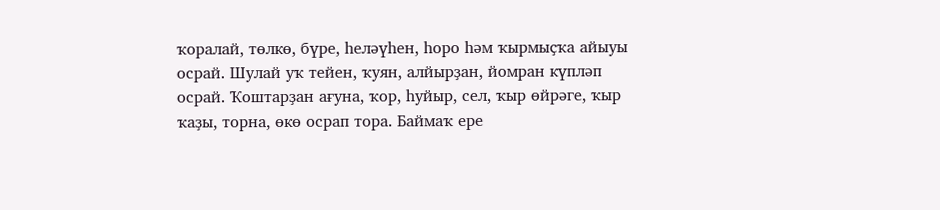ҡоралай, төлкө, бүре, һеләүһен, һоро һәм ҡырмыҫҡа айыуы осрай. Шулай уҡ тейен, ҡуян, алйырҙан, йомран күпләп осрай. Ҡоштарҙан ағуна, ҡор, һуйыр, сел, ҡыр өйрәге, ҡыр ҡаҙы, торна, өкө осрап тора. Баймаҡ ере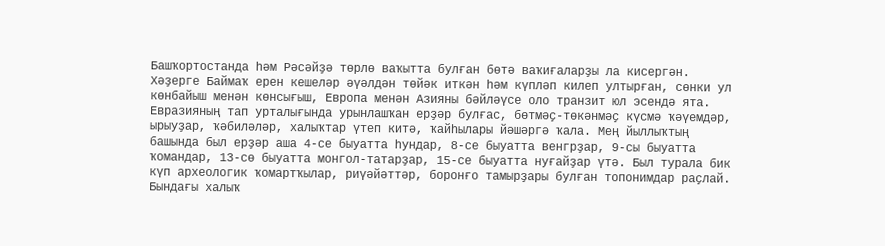Башҡортостанда һәм Рәсәйҙә төрлө ваҡытта булған бөтә ваҡиғаларҙы ла кисергән. Хәҙерге Баймаҡ ерен кешеләр әүәлдән төйәк иткән һәм күпләп килеп ултырған, сөнки ул көнбайыш менән көнсығыш, Европа менән Азияны бәйләүсе оло транзит юл эсендә ята. Евразияның тап урталығында урынлашҡан ерҙәр булғас, бөтмәҫ-төкәнмәҫ күсмә ҡәүемдәр, ырыуҙар, ҡәбиләләр, халыҡтар үтеп китә, ҡайһылары йәшәргә ҡала. Мең йыллыҡтың башында был ерҙәр аша 4-се быуатта һундар, 8-се быуатта венгрҙар, 9-сы быуатта ҡомандар, 13-сө быуатта монгол-татарҙар, 15-се быуатта нуғайҙар үтә. Был турала бик күп археологик ҡомартҡылар, риүәйәттәр, боронғо тамырҙары булған топонимдар раҫлай. Бындағы халыҡ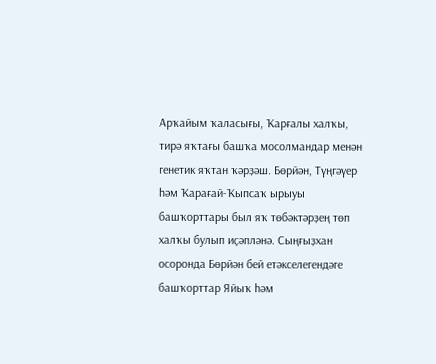Арҡайым ҡаласығы, Ҡарғалы халҡы, тирә яҡтағы башҡа мосолмандар менән генетик яҡтан ҡәрҙәш. Бөрйән, Түңгәүер һәм Ҡарағай-Ҡыпсаҡ ырыуы башҡорттары был яҡ төбәктәрҙең төп халҡы булып иҫәпләнә. Сыңғыҙхан осоронда Бөрйән бей етәкселегендәге башҡорттар Яйыҡ һәм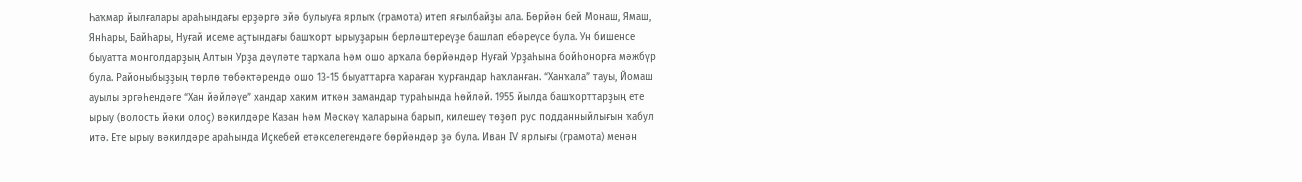Һаҡмар йылғалары араһындағы ерҙәргә эйә булыуға ярлыҡ (грамота) итеп яғылбайҙы ала. Бөрйән бей Монаш, Ямаш, Янһары, Байһары, Нуғай исеме аҫтындағы башҡорт ырыуҙарын берләштереүҙе башлап ебәреүсе була. Ун бишенсе быуатта монголдарҙың Алтын Урҙа дәүләте тарҡала һәм ошо арҡала бөрйәндәр Нуғай Урҙаһына бойһонорға мәжбүр була. Районыбыҙҙың төрлө төбәктәрендә ошо 13-15 быуаттарға ҡараған ҡурғандар һаҡланған. “Ханҡала” тауы, Йомаш ауылы эргәһендәге “Хан йәйләүе” хандар хаким иткән замандар тураһында һөйләй. 1955 йылда башҡорттарҙың ете ырыу (волость йәки олоҫ) вәкилдәре Казан һәм Мәскәү ҡаларына барып, килешеү төҙөп рус подданныйлығын ҡабул итә. Ете ырыу вәкилдәре араһында Иҫкебей етәкселегендәге бөрйәндәр ҙә була. Иван IV ярлығы (грамота) менән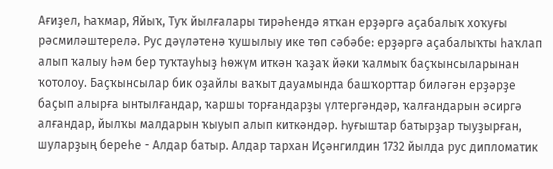Ағиҙел, Һаҡмар, Яйыҡ, Туҡ йылғалары тирәһендә ятҡан ерҙәргә аҫабалыҡ хоҡуғы рәсмиләштерелә. Рус дәүләтенә ҡушылыу ике төп сәбәбе: ерҙәргә аҫабалыҡты һаҡлап алып ҡалыу һәм бер туҡтауһыҙ һөжүм иткән ҡаҙаҡ йәки ҡалмыҡ баҫҡынсыларынан ҡотолоу. Баҫҡынсылар бик оҙайлы ваҡыт дауамында башҡорттар биләгән ерҙәрҙе баҫып алырға ынтылғандар, ҡаршы торғандарҙы үлтергәндәр, ҡалғандарын әсиргә алғандар, йылҡы малдарын ҡыуып алып киткәндәр. Һуғыштар батырҙар тыуҙырған, шуларҙың береһе - Алдар батыр. Алдар тархан Иҫәнгилдин 1732 йылда рус дипломатик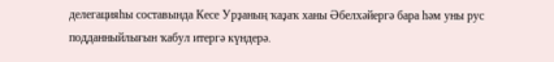делегацияһы составында Кесе Урҙаның ҡаҙаҡ ханы Әбелхәйергә бара һәм уны рус подданныйлығын ҡабул итергә күндерә.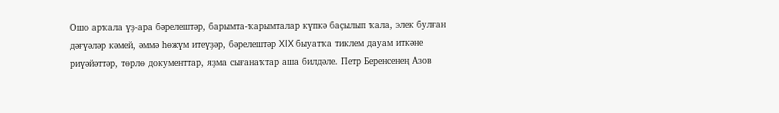Ошо арҡала үҙ-ара бәрелештәр, барымта-ҡарымталар күпкә баҫылып ҡала, элек булған дәғүәләр кәмей, әммә һөжүм итеүҙәр, бәрелештәр XIX быуатҡа тиклем дауам иткәне риүәйәттәр, төрлө документтар, яҙма сығанаҡтар аша билдәле. Петр Беренсенең Азов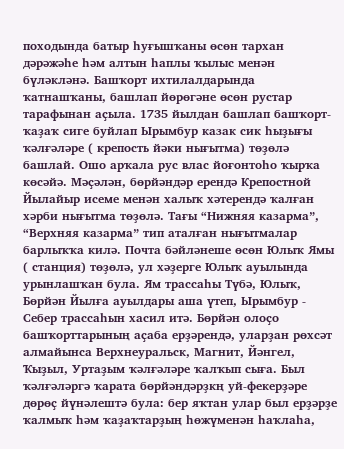походында батыр һуғышҡаны өсөн тархан дәрәжәһе һәм алтын һаплы ҡылыс менән бүләкләнә. Башҡорт ихтилалдарында ҡатнашҡаны, башлап йөрөгәне өсөн рустар тарафынан аҫыла. 1735 йылдан башлап башҡорт-ҡаҙаҡ сиге буйлап Ырымбур казак сик һыҙығы ҡәлғәләре ( крепость йәки нығытма) төҙөлә башлай. Ошо арҡала рус влас йоғонтоһо ҡырҡа көсәйә. Мәҫәлән, бөрйәндәр ерендә Крепостной Йылайыр исеме менән халыҡ хәтерендә ҡалған хәрби нығытма төҙөлә. Тағы “Нижняя казарма”, “Верхняя казарма” тип аталған нығытмалар барлыҡҡа килә. Почта бәйләнеше өсөн Юлыҡ Ямы ( станция) төҙөлә, ул хәҙерге Юлыҡ ауылында урынлашҡан була. Ям трассаһы Түбә, Юлыҡ, Бөрйән Йылға ауылдары аша үтеп, Ырымбур - Себер трассаһын хасил итә. Бөрйән олоҫо башҡорттарының аҫаба ерҙәрендә, уларҙан рөхсәт алмайынса Верхнеуральск, Магнит, Йәнгел, Ҡыҙыл, Уртаҙым ҡәлғәләре ҡалҡып сыға. Был ҡәлғәләргә ҡарата бөрйәндәрҙкң уй-фекерҙәре дөрөҫ йүнәлештә була: бер яҡтан улар был ерҙәрҙе ҡалмыҡ һәм ҡаҙаҡтарҙың һөжүменән һаҡлаһа,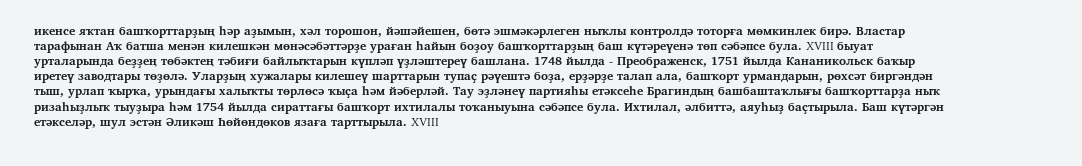икенсе яҡтан башҡорттарҙың һәр аҙымын, хәл торошон, йәшәйешен, бөтә эшмәкәрлеген ныҡлы контролдә тоторға мөмкинлек бирә. Властар тарафынан Аҡ батша менән килешкән мөнәсәбәттәрҙе ураған һайын боҙоу башҡорттарҙың баш күтәреүенә төп сәбәпсе була. XVIII быуат урталарында беҙҙең төбәктең тәбиғи байлыҡтарын күпләп үҙләштереү башлана. 1748 йылда - Преображенск, 1751 йылда Кананикольск баҡыр иретеү заводтары төҙөлә. Уларҙың хужалары килешеү шарттарын тупаҫ рәүештә боҙа, ерҙәрҙе талап ала, башҡорт урмандарын, рөхсәт биргәндән тыш, урлап ҡырҡа, урындағы халыҡты төрлөсә ҡыҫа һәм йәберләй. Тау эҙләнеү партияһы етәксеһе Брагиндың башбаштаҡлығы башҡорттарҙа ныҡ ризаһыҙлыҡ тыуҙыра һәм 1754 йылда сираттағы башҡорт ихтилалы тоҡаныуына сәбәпсе була. Ихтилал, әлбиттә, аяуһыҙ баҫтырыла. Баш күтәргән етәкселәр, шул эстән Әликәш Һөйөндөков язаға тарттырыла. XVIII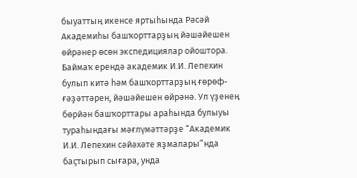быуаттың икенсе яртыһында Рәсәй Академиһы башҡорттарҙың йәшәйешен өйрәнер өсөн экспедициялар ойоштора. Баймаҡ ерендә академик И.И. Лепехин булып китә һәм башҡорттарҙың ғөрөф-ғәҙәттәрен, йәшәйешен өйрәнә. Ул үҙенең бөрйән башҡорттары араһында булыуы тураһындағы мәғлүмәттәрҙе “Академик И.И. Лепехин сәйәхәте яҙмалары”нда баҫтырып сығара, унда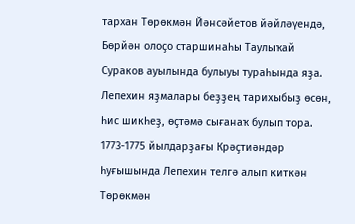тархан Төрөкмән Йәнсәйетов йәйләүендә, Бөрйән олоҫо старшинаһы Таулыҡай Сураков ауылында булыуы тураһында яҙа. Лепехин яҙмалары беҙҙең тарихыбыҙ өсөн, һис шикһеҙ, өҫтәмә сығанаҡ булып тора. 1773-1775 йылдарҙағы Крәҫтиәндәр һуғышында Лепехин телгә алып киткән Төрөкмән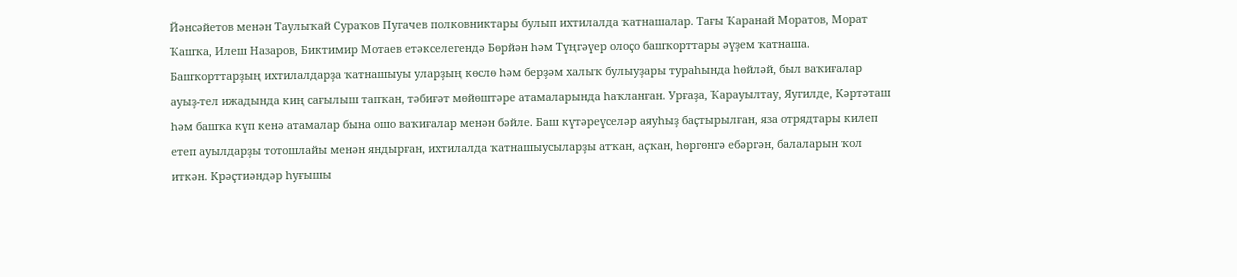Йәнсәйетов менән Таулыҡай Сураҡов Пугачев полковниктары булып ихтилалда ҡатнашалар. Тағы Ҡаранай Моратов, Морат Ҡашҡа, Илеш Назаров, Биктимир Мотаев етәкселегендә Бөрйән һәм Түңгәүер олоҫо башҡорттары әүҙем ҡатнаша. Башҡорттарҙың ихтилалдарҙа ҡатнашыуы уларҙың көслө һәм берҙәм халыҡ булыуҙары тураһында һөйләй, был ваҡиғалар ауыҙ-тел ижадында киң сағылыш тапҡан, тәбиғәт мөйөштәре атамаларында һаҡланған. Урғаҙа, Ҡарауылтау, Яугилде, Кәртәташ һәм башҡа күп кенә атамалар бына ошо ваҡиғалар менән бәйле. Баш күтәреүселәр аяуһыҙ баҫтырылған, яза отрядтары килеп етеп ауылдарҙы тотошлайы менән яндырған, ихтилалда ҡатнашыусыларҙы атҡан, аҫҡан, һөргөнгә ебәргән, балаларын ҡол иткән. Крәҫтиәндәр һуғышы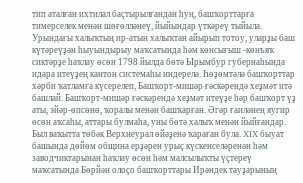тип аталған ихтилал баҫтырылғандан һуң, башҡорттарға тимерселек менән шөғөлләнеү, йыйындар үткәреү тыйыла. Урындағы халыҡтың ир-атын халыҡтан айырып тотоу, уларҙы баш күтәреүҙән һыуындырыу маҡсатында һәм көнсығыш -көнъяҡ сиктәрҙе һаҡлау өсөн 1798 йылда бөтә Ырымбур губернаһында идара итеүҙең кантон системаһы индерелә. Һөҙөмтәлә башҡорттар хәрби ҡатламға күсерелеп, Башҡорт-мишәр ғәскәрендә хеҙмәт итә башлай. Башҡорт-мишәр ғәскәрендә хеҙмәт итеүҙе һәр башҡорт үҙ аты, эйәр-өпсөнө, ҡоралы менән башҡарған. Әгәр ғаиләнең яугир өсөн аҡсаһы, аттары булмаһа, уны бөтә халыҡ менән йыйғандар. Был ваҡытта төбәк Верхнеурал өйәҙенә ҡараған була. XIX быуат башында дөйөм община ерҙәрен урыҫ күскенселәренән һәм заводчиктарынан һаҡлау өсөн һәм малсылыҡты үҫтереү маҡсатында Бөрйән олоҫо башҡорттары Ирәндек тауҙарының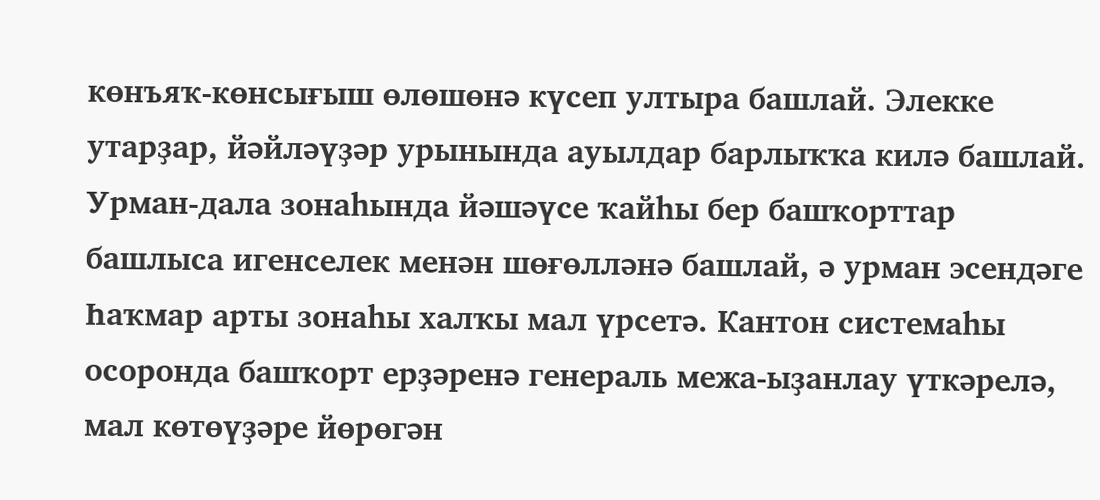көнъяҡ-көнсығыш өлөшөнә күсеп ултыра башлай. Элекке утарҙар, йәйләүҙәр урынында ауылдар барлыҡҡа килә башлай. Урман-дала зонаһында йәшәүсе ҡайһы бер башҡорттар башлыса игенселек менән шөғөлләнә башлай, ә урман эсендәге Һаҡмар арты зонаһы халҡы мал үрсетә. Кантон системаһы осоронда башҡорт ерҙәренә генераль межа-ыҙанлау үткәрелә, мал көтөүҙәре йөрөгән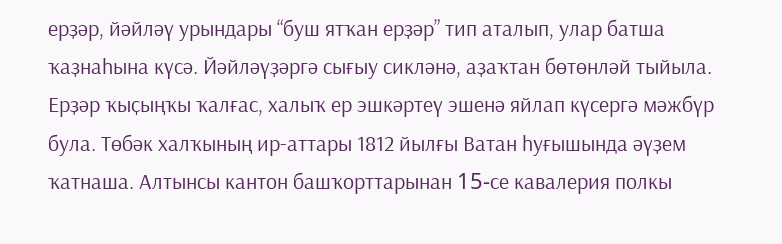ерҙәр, йәйләү урындары “буш ятҡан ерҙәр” тип аталып, улар батша ҡаҙнаһына күсә. Йәйләүҙәргә сығыу сикләнә, аҙаҡтан бөтөнләй тыйыла. Ерҙәр ҡыҫыңҡы ҡалғас, халыҡ ер эшкәртеү эшенә яйлап күсергә мәжбүр була. Төбәк халҡының ир-аттары 1812 йылғы Ватан һуғышында әүҙем ҡатнаша. Алтынсы кантон башҡорттарынан 15-cе кавалерия полкы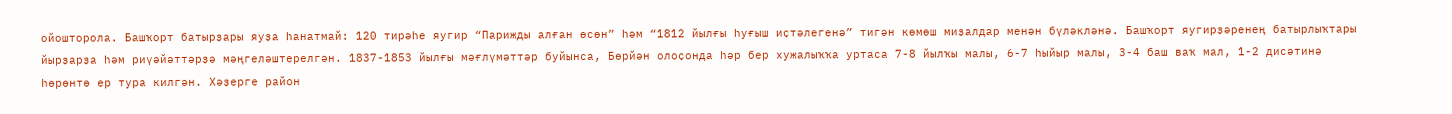ойошторола. Башҡорт батырҙары яуҙа һанатмай: 120 тирәһе яугир “Парижды алған өсөн” һәм “1812 йылғы һуғыш иҫтәлегенә” тигән көмөш миҙалдар менән бүләкләнә. Башҡорт яугирҙәренең батырлыҡтары йырҙарҙа һәм риүәйәттәрҙә мәңгеләштерелгән. 1837-1853 йылғы мәғлүмәттәр буйынса, Бөрйән олоҫонда һәр бер хужалыҡҡа уртаса 7-8 йылҡы малы, 6-7 һыйыр малы, 3-4 баш ваҡ мал, 1-2 дисәтинә һөрөнтө ер тура килгән. Хәҙерге район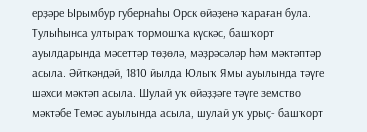ерҙәре Ырымбур губернаһы Орск өйәҙенә ҡараған була. Тулыһынса ултыраҡ тормошҡа күскәс, башҡорт ауылдарында мәсеттәр төҙөлә, мәҙрәсәләр һәм мәктәптәр асыла. Әйткәндәй, 1810 йылда Юлыҡ Ямы ауылында тәүге шәхси мәктәп асыла. Шулай уҡ өйәҙҙәге тәүге земство мәктәбе Темәс ауылында асыла, шулай уҡ урыҫ- башҡорт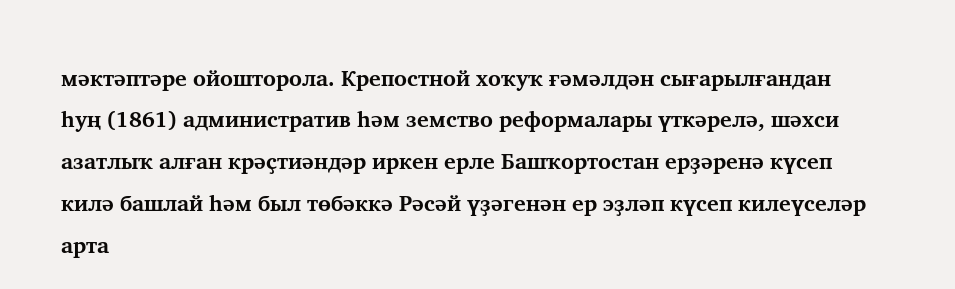мәктәптәре ойошторола. Крепостной хоҡуҡ ғәмәлдән сығарылғандан һуң (1861) административ һәм земство реформалары үткәрелә, шәхси азатлыҡ алған крәҫтиәндәр иркен ерле Башҡортостан ерҙәренә күсеп килә башлай һәм был төбәккә Рәсәй үҙәгенән ер эҙләп күсеп килеүселәр арта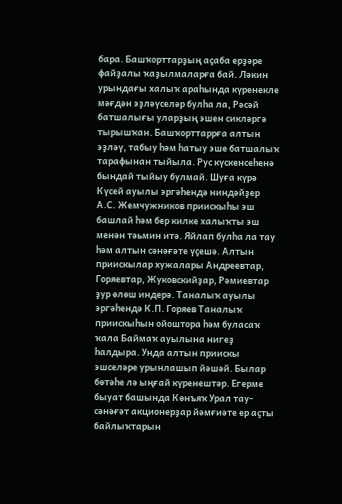бара. Башҡорттарҙың аҫаба ерҙәре файҙалы ҡаҙылмаларға бай. Ләкин урындағы халыҡ араһында күренекле мәғдән эҙләүселәр булһа ла, Рәсәй батшалығы уларҙың эшен сикләргә тырышҡан. Башҡорттаррға алтын эҙләү, табыу һәм һатыу эше батшалыҡ тарафынан тыйыла. Рус күскенсеһенә бындай тыйыу булмай. Шуға күрә Күсей ауылы эргәһендә ниндәйҙер А.С. Жемчужников приискыһы эш башлай һәм бер килке халыҡты эш менән тәьмин итә. Яйлап булһа ла тау һәм алтын сәнәғәте үҫешә. Алтын приискылар хужалары Андреевтар, Горяевтар, Жуковскийҙар, Рәмиевтар ҙур өлөш индерә. Таналыҡ ауылы эргәһендә К.П. Горяев Таналыҡ приискыһын ойоштора һәм буласаҡ ҡала Баймаҡ ауылына нигеҙ һалдыра. Унда алтын приискы эшселәре урынлашып йәшәй. Былар бөтәһе лә ыңғай күренештәр. Егерме быуат башында Көнъяҡ Урал тау-сәнәғәт акционерҙар йәмғиәте ер аҫты байлыҡтарын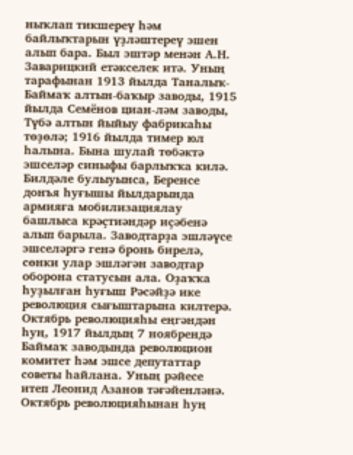ныҡлап тикшереү һәм байлыҡтарын үҙләштереү эшен алып бара. Был эштәр менән А.Н. Заварицкий етәкселек итә. Уның тарафынан 1913 йылда Таналыҡ-Баймаҡ алтын-баҡыр заводы, 1915 йылда Семёнов циан-ләм заводы, Түбә алтын йыйыу фабрикаһы төҙөлә; 1916 йылда тимер юл һалына. Бына шулай төбәктә эшселәр синыфы барлыҡҡа килә. Билдәле булыуынса, Беренсе донъя һуғышы йылдарында армияға мобилизациялау башлыса крәҫтиәндәр иҫәбенә алып барыла. Заводтарҙа эшләүсе эшселәргә генә бронь бирелә, сөнки улар эшләгән заводтар оборона статусын ала. Оҙаҡҡа һуҙылған һуғыш Рәсәйҙә ике революция сығыштарына килтерә. Октябрь революцияһы еңгәндән һуң, 1917 йылдың 7 ноябрендә Баймаҡ заводында революцион комитет һәм эшсе депутаттар советы һайлана. Уның рәйесе итеп Леонид Азанов тәғәйенләнә. Октябрь революцияһынан һуң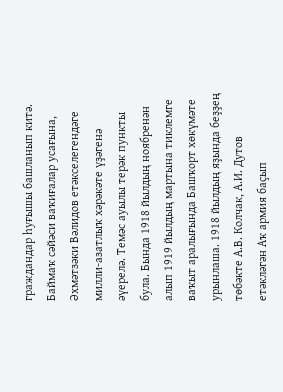граждандар һуғышы башланып китә. Баймаҡ сәйәси ваҡиғалар усағына, Әхмәтзәки Вәлидов етәкселегендәге милли-азатлыҡ хәрәкәте үҙәгенә әүерелә. Темәс ауылы терәк пункты була. Бында 1918 йылдың ноябренән алып 1919 йылдың мартына тиклемге ваҡыт аралығында Башҡорт хөкүмәте урынлаша. 1918 йылдың яҙында беҙҙең төбәкте А.В. Колчак, А.И. Дутов етәкләгән Аҡ армия баҫып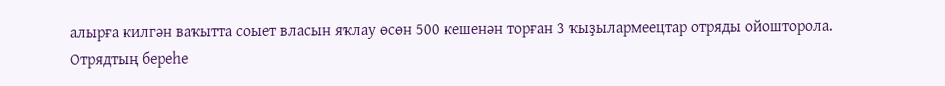алырға килгән ваҡытта соыет власын яҡлау өсөн 500 кешенән торған 3 ҡыҙылармеецтар отряды ойошторола. Отрядтың береһе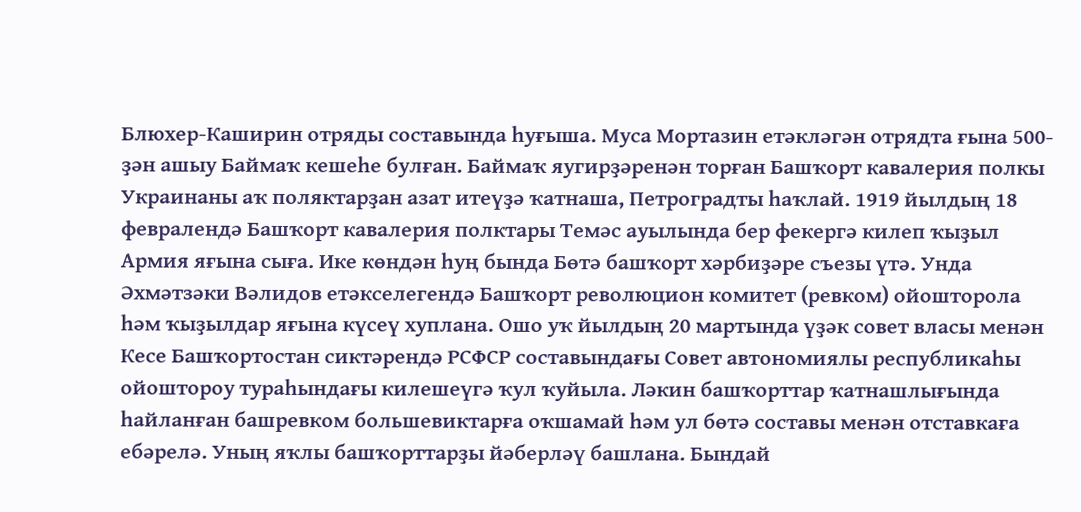Блюхер-Каширин отряды составында һуғыша. Муса Мортазин етәкләгән отрядта ғына 500-ҙән ашыу Баймаҡ кешеһе булған. Баймаҡ яугирҙәренән торған Башҡорт кавалерия полкы Украинаны аҡ поляктарҙан азат итеүҙә ҡатнаша, Петроградты һаҡлай. 1919 йылдың 18 февралендә Башҡорт кавалерия полктары Темәс ауылында бер фекергә килеп ҡыҙыл Армия яғына сыға. Ике көндән һуң бында Бөтә башҡорт хәрбиҙәре съезы үтә. Унда Әхмәтзәки Вәлидов етәкселегендә Башҡорт революцион комитет (ревком) ойошторола һәм ҡыҙылдар яғына күсеү хуплана. Ошо уҡ йылдың 20 мартында үҙәк совет власы менән Кесе Башҡортостан сиктәрендә РСФСР составындағы Совет автономиялы республикаһы ойоштороу тураһындағы килешеүгә ҡул ҡуйыла. Ләкин башҡорттар ҡатнашлығында һайланған башревком большевиктарға оҡшамай һәм ул бөтә составы менән отставкаға ебәрелә. Уның яҡлы башҡорттарҙы йәберләү башлана. Бындай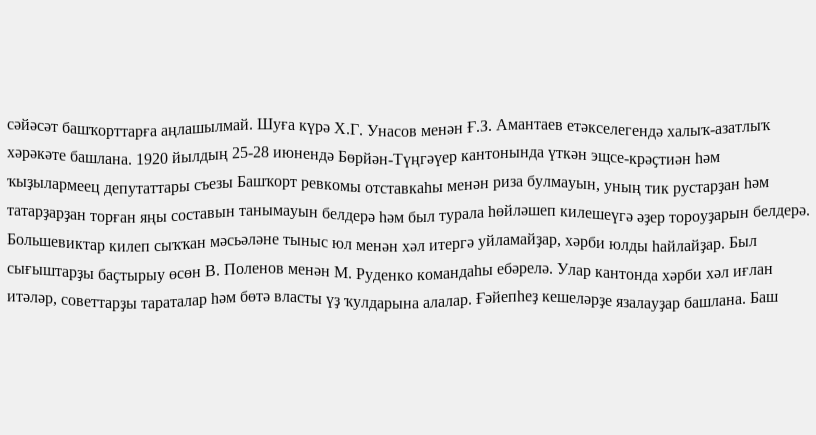сәйәсәт башҡорттарға аңлашылмай. Шуға күрә Х.Г. Унасов менән Ғ.З. Амантаев етәкселегендә халыҡ-азатлыҡ хәрәкәте башлана. 1920 йылдың 25-28 июнендә Бөрйән-Түңгәүер кантонында үткән эщсе-крәҫтиән һәм ҡыҙылармеец депутаттары съезы Башҡорт ревкомы отставкаһы менән риза булмауын, уның тик рустарҙан һәм татарҙарҙан торған яңы составын танымауын белдерә һәм был турала һөйләшеп килешеүгә әҙер тороуҙарын белдерә. Большевиктар килеп сыҡҡан мәсьәләне тыныс юл менән хәл итергә уйламайҙар, хәрби юлды һайлайҙар. Был сығыштарҙы баҫтырыу өсөн В. Поленов менән М. Руденко командаһы ебәрелә. Улар кантонда хәрби хәл иғлан итәләр, советтарҙы тараталар һәм бөтә власты үҙ ҡулдарына алалар. Ғәйепһеҙ кешеләрҙе язалауҙар башлана. Баш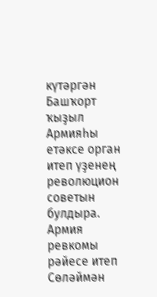күтәргән Башҡорт ҡыҙыл Армияһы етәксе орган итеп үҙенең революцион советын булдыра. Армия ревкомы рәйесе итеп Сөләймән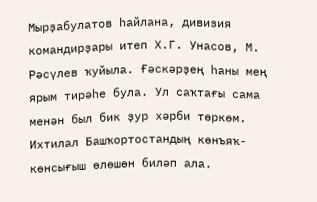Мырҙабулатов һайлана, дивизия командирҙары итеп Х.Г. Унасов, М. Рәсүлев ҡуйыла. Ғәскәрҙең һаны мең ярым тирәһе була. Ул саҡтағы сама менән был бик ҙур хәрби төркөм. Ихтилал Башҡортостандың көнъяҡ-көнсығыш өлөшөн биләп ала.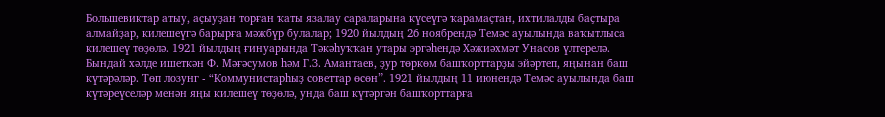Большевиктар атыу, аҫыуҙан торған ҡаты язалау сараларына күсеүгә ҡарамаҫтан, ихтилалды баҫтыра алмайҙар, килешеүгә барырға мәжбүр булалар; 1920 йылдың 26 ноябрендә Темәс ауылында ваҡытлыса килешеү төҙөлә. 1921 йылдың ғинуарында Тәкәһуҡҡан утары эргәһендә Хәжиәхмәт Унасов үлтерелә. Бындай хәлде ишеткән Ф. Мәғәсумов һәм Г.З. Амантаев, ҙур төркөм башҡорттарҙы эйәртеп, яңынан баш күтәрәләр. Төп лозунг - “Коммунистарһыҙ советтар өсөн”. 1921 йылдың 11 июнендә Темәс ауылында баш күтәреүселәр менән яңы килешеү төҙөлә, унда баш күтәргән башҡорттарға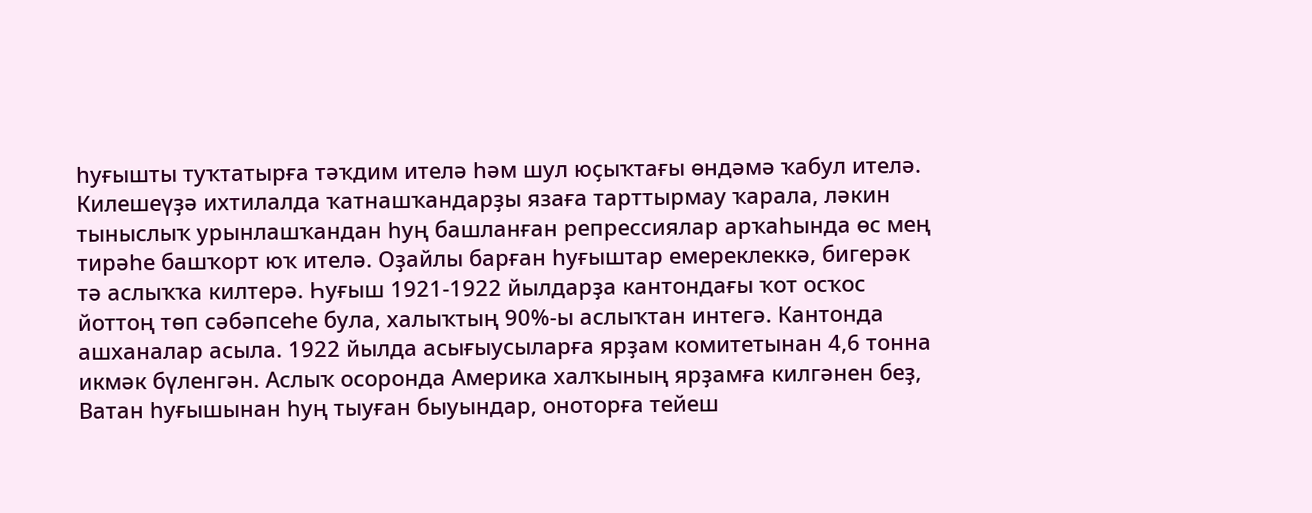һуғышты туҡтатырға тәҡдим ителә һәм шул юҫыҡтағы өндәмә ҡабул ителә. Килешеүҙә ихтилалда ҡатнашҡандарҙы язаға тарттырмау ҡарала, ләкин тыныслыҡ урынлашҡандан һуң башланған репрессиялар арҡаһында өс мең тирәһе башҡорт юҡ ителә. Оҙайлы барған һуғыштар емереклеккә, бигерәк тә аслыҡҡа килтерә. Һуғыш 1921-1922 йылдарҙа кантондағы ҡот осҡос йоттоң төп сәбәпсеһе була, халыҡтың 90%-ы аслыҡтан интегә. Кантонда ашханалар асыла. 1922 йылда асығыусыларға ярҙам комитетынан 4,6 тонна икмәк бүленгән. Аслыҡ осоронда Америка халҡының ярҙамға килгәнен беҙ, Ватан һуғышынан һуң тыуған быуындар, оноторға тейеш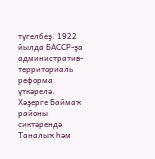түгелбеҙ. 1922 йылда БАССР-ҙа административ-территориаль реформа үткәрелә. Хәҙерге Баймаҡ районы сиктәрендә Таналыҡ һәм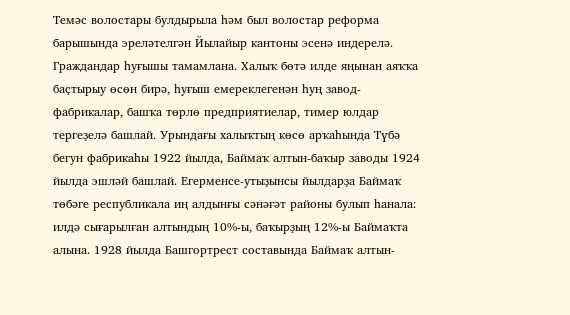Темәс волостары булдырыла һәм был волостар реформа барышында эреләтелгән Йылайыр кантоны эсенә индерелә. Граждандар һуғышы тамамлана. Халыҡ бөтә илде яңынан аяҡҡа баҫтырыу өсөн бирә, һуғыш емереклегенән һуң завод-фабрикалар, башҡа төрлө предприятиелар, тимер юлдар тергеҙелә башлай. Урындағы халыҡтың көсө арҡаһында Түбә бегун фабрикаһы 1922 йылда, Баймаҡ алтын-баҡыр заводы 1924 йылда эшләй башлай. Егерменсе-утыҙынсы йылдарҙа Баймаҡ төбәге республикала иң алдынғы сәнәғәт районы булып һанала: илдә сығарылған алтындың 10%-ы, баҡырҙың 12%-ы Баймаҡта алына. 1928 йылда Башгортрест составында Баймаҡ алтын-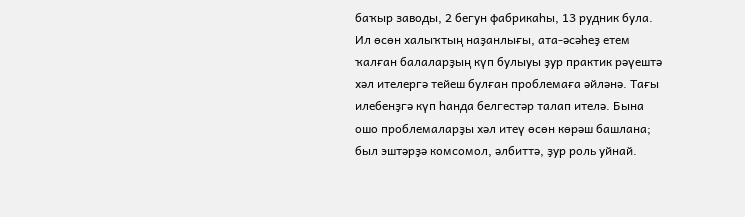баҡыр заводы, 2 бегун фабрикаһы, 13 рудник була. Ил өсөн халыҡтың наҙанлығы, ата-әсәһеҙ етем ҡалған балаларҙың күп булыуы ҙур практик рәүештә хәл ителергә тейеш булған проблемаға әйләнә. Тағы илебенҙгә күп һанда белгестәр талап ителә. Бына ошо проблемаларҙы хәл итеү өсөн көрәш башлана; был эштәрҙә комсомол, әлбиттә, ҙур роль уйнай.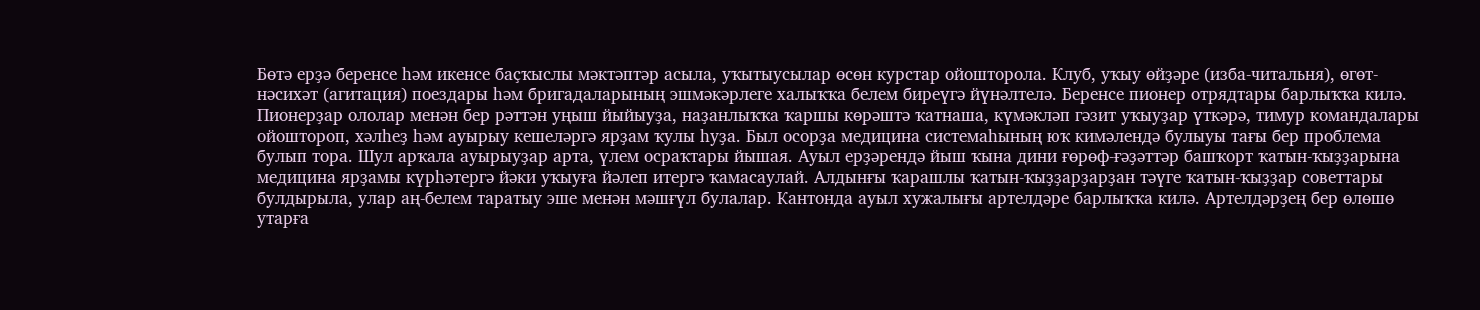Бөтә ерҙә беренсе һәм икенсе баҫҡыслы мәктәптәр асыла, уҡытыусылар өсөн курстар ойошторола. Клуб, уҡыу өйҙәре (изба-читальня), өгөт-нәсихәт (агитация) поездары һәм бригадаларының эшмәкәрлеге халыҡҡа белем биреүгә йүнәлтелә. Беренсе пионер отрядтары барлыҡҡа килә. Пионерҙар ололар менән бер рәттән уңыш йыйыуҙа, наҙанлыҡҡа ҡаршы көрәштә ҡатнаша, күмәкләп гәзит уҡыуҙар үткәрә, тимур командалары ойоштороп, хәлһеҙ һәм ауырыу кешеләргә ярҙам ҡулы һуҙа. Был осорҙа медицина системаһының юҡ кимәлендә булыуы тағы бер проблема булып тора. Шул арҡала ауырыуҙар арта, үлем осраҡтары йышая. Ауыл ерҙәрендә йыш ҡына дини ғөрөф-ғәҙәттәр башҡорт ҡатын-ҡыҙҙарына медицина ярҙамы күрһәтергә йәки уҡыуға йәлеп итергә ҡамасаулай. Алдынғы ҡарашлы ҡатын-ҡыҙҙарҙарҙан тәүге ҡатын-ҡыҙҙар советтары булдырыла, улар аң-белем таратыу эше менән мәшғүл булалар. Кантонда ауыл хужалығы артелдәре барлыҡҡа килә. Артелдәрҙең бер өлөшө утарға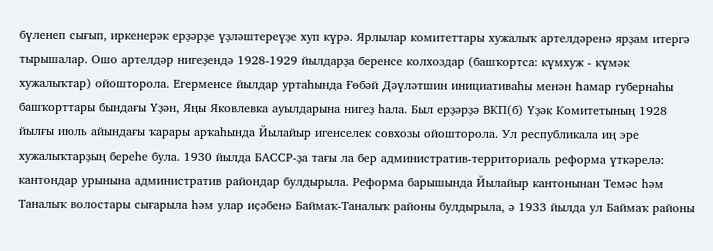бүленеп сығып, иркенерәк ерҙәрҙе үҙләштереүҙе хуп күрә. Ярлылар комитеттары хужалыҡ артелдәренә ярҙам итергә тырышалар. Ошо артелдәр нигеҙендә 1928-1929 йылдарҙа беренсе колхоздар (башҡортса: күмхуж - күмәк хужалыҡтар) ойошторола. Егерменсе йылдар уртаһында Ғөбәй Дәүләтшин инициативаһы менән Һамар губернаһы башҡорттары бындағы Үҙән, Яңы Яковлевка ауылдарына нигеҙ һала. Был ерҙәрҙә ВКП(б) Үҙәк Комитетының 1928 йылғы июль айындағы ҡарары арҡаһында Йылайыр игенселек совхозы ойошторола. Ул республикала иң эре хужалыҡтарҙың береһе була. 1930 йылда БАССР-ҙа тағы ла бер административ-территориаль реформа үткәрелә: кантондар урынына административ райондар булдырыла. Реформа барышында Йылайыр кантонынан Темәс һәм Таналыҡ волостары сығарыла һәм улар иҫәбенә Баймаҡ-Таналыҡ районы булдырыла, ә 1933 йылда ул Баймаҡ районы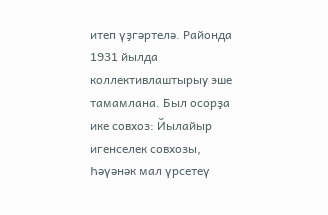итеп үҙгәртелә. Районда 1931 йылда коллективлаштырыу эше тамамлана. Был осорҙа ике совхоз: Йылайыр игенселек совхозы, Һәүәнәк мал үрсетеү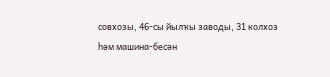совхозы, 46-сы йылҡы заводы, 31 колхоз һәм машина-бесән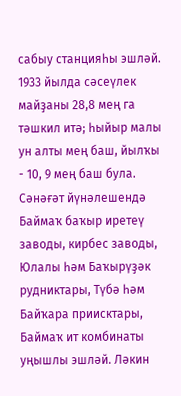сабыу станцияһы эшләй. 1933 йылда сәсеүлек майҙаны 28,8 мең га тәшкил итә; һыйыр малы ун алты мең баш, йылҡы - 10, 9 мең баш була. Сәнәғәт йүнәлешендә Баймаҡ баҡыр иретеү заводы, кирбес заводы, Юлалы һәм Баҡырүҙәк рудниктары, Түбә һәм Байҡара приисктары, Баймаҡ ит комбинаты уңышлы эшләй. Ләкин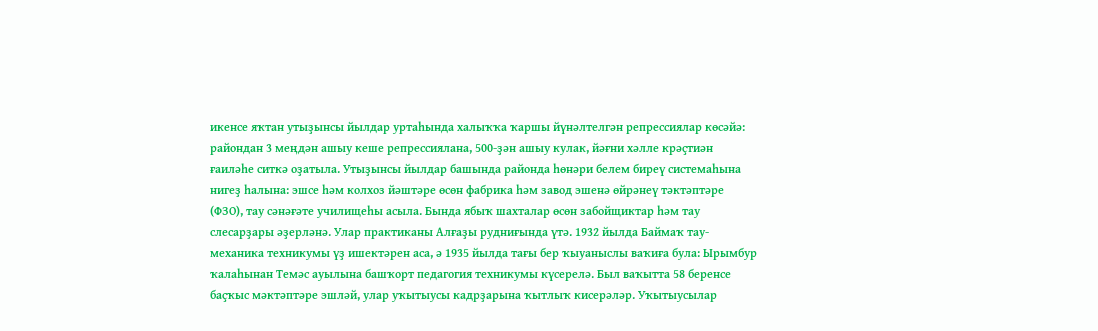икенсе яҡтан утыҙынсы йылдар уртаһында халыҡҡа ҡаршы йүнәлтелгән репрессиялар көсәйә: райондан 3 меңдән ашыу кеше репрессиялана, 500-ҙән ашыу кулак, йәғни хәлле крәҫтиән ғаиләһе ситкә оҙатыла. Утыҙынсы йылдар башында районда һөнәри белем биреү системаһына нигеҙ һалына: эшсе һәм колхоз йәштәре өсөн фабрика һәм завод эшенә өйрәнеү тәктәптәре (ФЗО), тау сәнәғәте училищеһы асыла. Бында ябыҡ шахталар өсөн забойщиктар һәм тау слесарҙары әҙерләнә. Улар практиканы Алғаҙы рудниғында үтә. 1932 йылда Баймаҡ тау-механика техникумы үҙ ишектәрен аса, ә 1935 йылда тағы бер ҡыуаныслы ваҡиға була: Ырымбур ҡалаһынан Темәс ауылына башҡорт педагогия техникумы күсерелә. Был ваҡытта 58 беренсе баҫҡыс мәктәптәре эшләй, улар уҡытыусы кадрҙарына ҡытлыҡ кисерәләр. Уҡытыусылар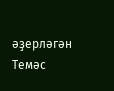әҙерләгән Темәс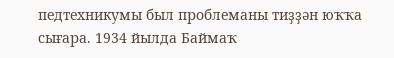педтехникумы был проблеманы тиҙҙән юҡҡа сығара. 1934 йылда Баймаҡ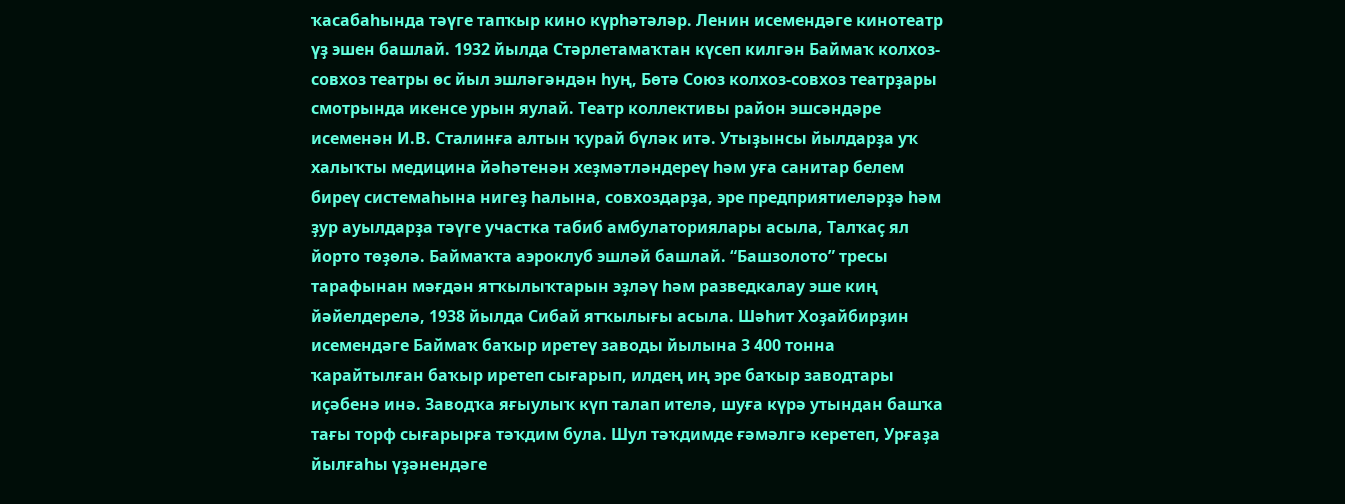ҡасабаһында тәүге тапҡыр кино күрһәтәләр. Ленин исемендәге кинотеатр үҙ эшен башлай. 1932 йылда Стәрлетамаҡтан күсеп килгән Баймаҡ колхоз-совхоз театры өс йыл эшләгәндән һуң, Бөтә Союз колхоз-совхоз театрҙары смотрында икенсе урын яулай. Театр коллективы район эшсәндәре исеменән И.В. Сталинға алтын ҡурай бүләк итә. Утыҙынсы йылдарҙа уҡ халыҡты медицина йәһәтенән хеҙмәтләндереү һәм уға санитар белем биреү системаһына нигеҙ һалына, совхоздарҙа, эре предприятиеләрҙә һәм ҙур ауылдарҙа тәүге участка табиб амбулаториялары асыла, Талҡаҫ ял йорто төҙөлә. Баймаҡта аэроклуб эшләй башлай. “Башзолото” тресы тарафынан мәғдән ятҡылыҡтарын эҙләү һәм разведкалау эше киң йәйелдерелә, 1938 йылда Сибай ятҡылығы асыла. Шәһит Хоҙайбирҙин исемендәге Баймаҡ баҡыр иретеү заводы йылына 3 400 тонна ҡарайтылған баҡыр иретеп сығарып, илдең иң эре баҡыр заводтары иҫәбенә инә. Заводҡа яғыулыҡ күп талап ителә, шуға күрә утындан башҡа тағы торф сығарырға тәҡдим була. Шул тәҡдимде ғәмәлгә керетеп, Урғаҙа йылғаһы үҙәнендәге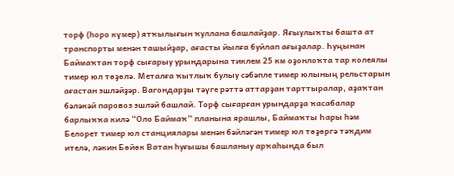торф (һоро күмер) ятҡылығын ҡуллана башлайҙар. Яғыулыҡты башта ат транспорты менән ташыйҙар, ағасты йылға буйлап ағыҙалар. Һуңынан Баймаҡтан торф сығарыу урындарына тиклем 25 км оҙонлоҡта тар колеялы тимер юл төҙөлә. Металға ҡытлыҡ булыу сәбәпле тимер юлының рельстарын ағастан эшләйҙәр. Вагондарҙы тәүге рәттә аттарҙан тарттыралар, аҙаҡтан бәләкәй паровоз эшләй башлай. Торф сығарған урындарҙа ҡасабалар барлыҡҡа килә “Оло Баймаҡ” планына ярашлы, Баймаҡты Һары һәм Белорет тимер юл станциялары менән бәйләгән тимер юл төҙөргә тәҡдим ителә, ләкин Бөйөк Ватан һуғышы башланыу арҡаһында был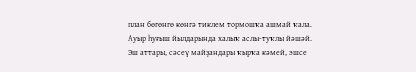план бөгөнгө көнгә тиклем тормошҡа ашмай ҡала. Ауыр һуғыш йылдарында халыҡ аслы-туҡлы йәшәй. Эш аттары, сәсеү майҙандары ҡырҡа кәмей, эшсе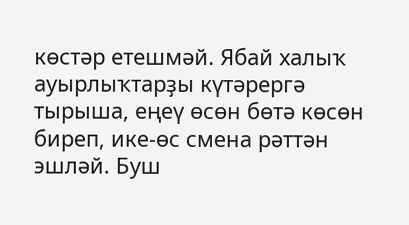көстәр етешмәй. Ябай халыҡ ауырлыҡтарҙы күтәрергә тырыша, еңеү өсөн бөтә көсөн биреп, ике-өс смена рәттән эшләй. Буш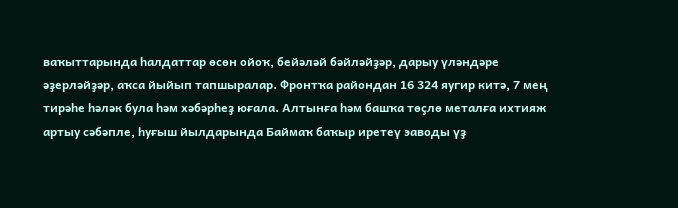ваҡыттарында һалдаттар өсөн ойоҡ, бейәләй бәйләйҙәр, дарыу үләндәре әҙерләйҙәр, аҡса йыйып тапшыралар. Фронтҡа райондан 16 324 яугир китә, 7 мең тирәһе һәләк була һәм хәбәрһеҙ юғала. Алтынға һәм башҡа төҫлө металға ихтияж артыу сәбәпле, һуғыш йылдарында Баймаҡ баҡыр иретеү эаводы үҙ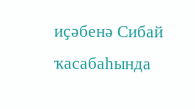иҫәбенә Сибай ҡасабаһында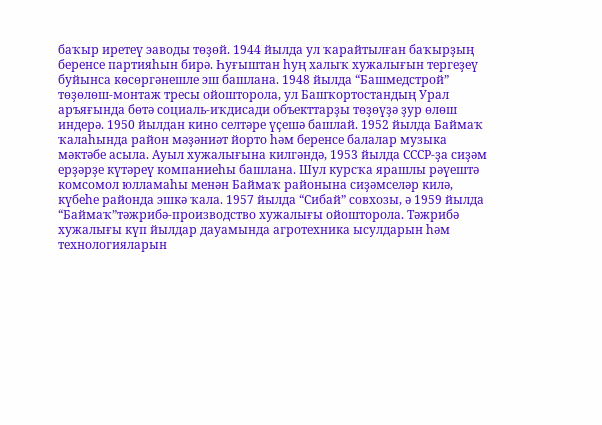баҡыр иретеү эаводы төҙөй. 1944 йылда ул ҡарайтылған баҡырҙың беренсе партияһын бирә. Һуғыштан һуң халыҡ хужалығын тергеҙеү буйынса көсөргәнешле эш башлана. 1948 йылда “Башмедстрой” төҙөлөш-монтаж тресы ойошторола, ул Башҡортостандың Урал аръяғында бөтә социаль-иҡдисади объекттарҙы төҙөүҙә ҙур өлөш индерә. 1950 йылдан кино селтәре үҫешә башлай. 1952 йылда Баймаҡ ҡалаһында район мәҙәниәт йорто һәм беренсе балалар музыка мәктәбе асыла. Ауыл хужалығына килгәндә, 1953 йылда СССР-ҙа сиҙәм ерҙәрҙе күтәреү компаниеһы башлана. Шул курсҡа ярашлы рәүештә комсомол юлламаһы менән Баймаҡ районына сиҙәмселәр килә, күбеһе районда эшкә ҡала. 1957 йылда “Сибай” совхозы, ә 1959 йылда “Баймаҡ”тәжрибә-производство хужалығы ойошторола. Тәжрибә хужалығы күп йылдар дауамында агротехника ысулдарын һәм технологияларын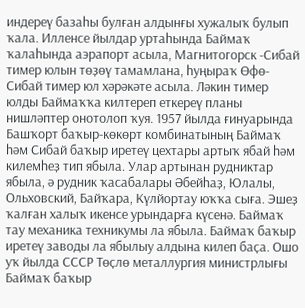индереү базаһы булған алдынғы хужалыҡ булып ҡала. Илленсе йылдар уртаһында Баймаҡ ҡалаһында аэрапорт асыла, Магнитогорск -Сибай тимер юлын төҙөү тамамлана, һуңыраҡ Өфө-Сибай тимер юл хәрәкәте асыла. Ләкин тимер юлды Баймаҡҡа килтереп еткереү планы нишләптер онотолоп ҡуя. 1957 йылда ғинуарында Башҡорт баҡыр-көкөрт комбинатының Баймаҡ һәм Сибай баҡыр иретеү цехтары артыҡ ябай һәм килемһеҙ тип ябыла. Улар артынан рудниктар ябыла, ә рудник ҡасабалары Әбейһаҙ, Юлалы, Ольховский, Байҡара, Күлйортау юҡҡа сыға. Эшеҙ ҡалған халыҡ икенсе урындарға күсенә. Баймаҡ тау механика техникумы ла ябыла. Баймаҡ баҡыр иретеү заводы ла ябылыу алдына килеп баҫа. Ошо уҡ йылда СССР Төҫлө металлургия министрлығы Баймаҡ баҡыр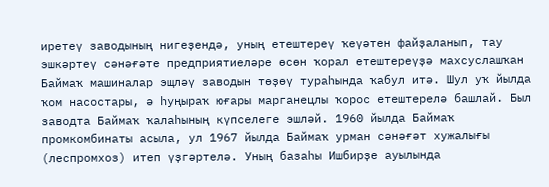иретеү заводының нигеҙендә, уның етештереү ҡеүәтен файҙаланып, тау эшкәртеү сәнәғәте предприятиеләре өсөн ҡорал етештереүҙә махсуслашҡан Баймаҡ машиналар эщләү заводын төҙөү тураһында ҡабул итә. Шул уҡ йылда ҡом насостары, ә һуңыраҡ юғары марганецлы ҡорос етештерелә башлай. Был заводта Баймаҡ ҡалаһының күпселеге эшләй. 1960 йылда Баймаҡ промкомбинаты асыла, ул 1967 йылда Баймаҡ урман сәнәғәт хужалығы (леспромхоз) итеп үҙгәртелә. Уның базаһы Ишбирҙе ауылында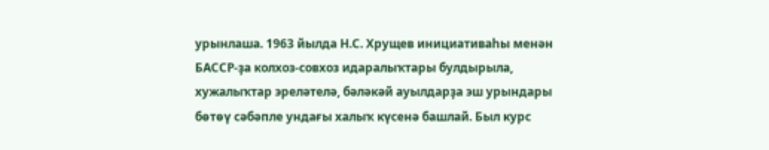урынлаша. 1963 йылда Н.С. Хрущев инициативаһы менән БАССР-ҙа колхоз-совхоз идаралыҡтары булдырыла, хужалыҡтар эреләтелә, бәләкәй ауылдарҙа эш урындары бөтөү сәбәпле ундағы халыҡ күсенә башлай. Был курс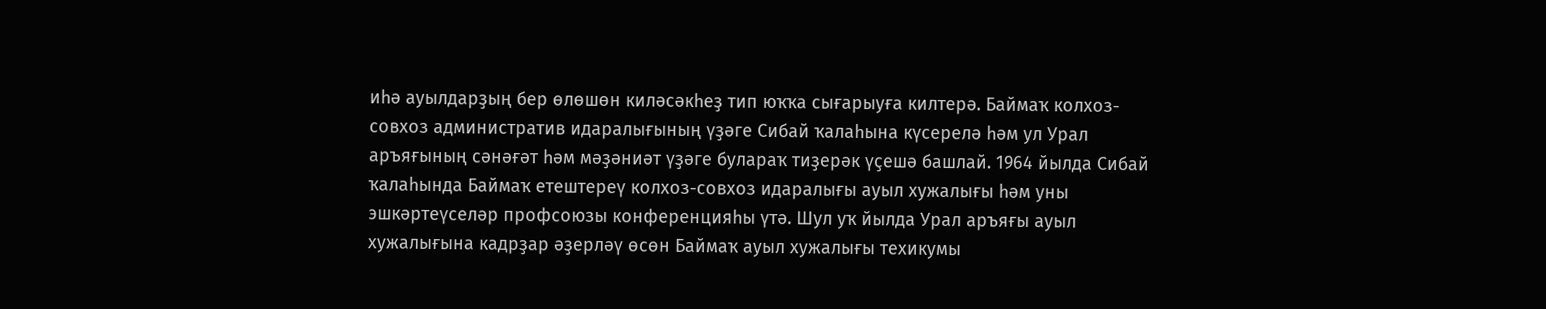иһә ауылдарҙың бер өлөшөн киләсәкһеҙ тип юҡҡа сығарыуға килтерә. Баймаҡ колхоз-совхоз административ идаралығының үҙәге Сибай ҡалаһына күсерелә һәм ул Урал аръяғының сәнәғәт һәм мәҙәниәт үҙәге булараҡ тиҙерәк үҫешә башлай. 1964 йылда Сибай ҡалаһында Баймаҡ етештереү колхоз-совхоз идаралығы ауыл хужалығы һәм уны эшкәртеүселәр профсоюзы конференцияһы үтә. Шул уҡ йылда Урал аръяғы ауыл хужалығына кадрҙар әҙерләү өсөн Баймаҡ ауыл хужалығы техикумы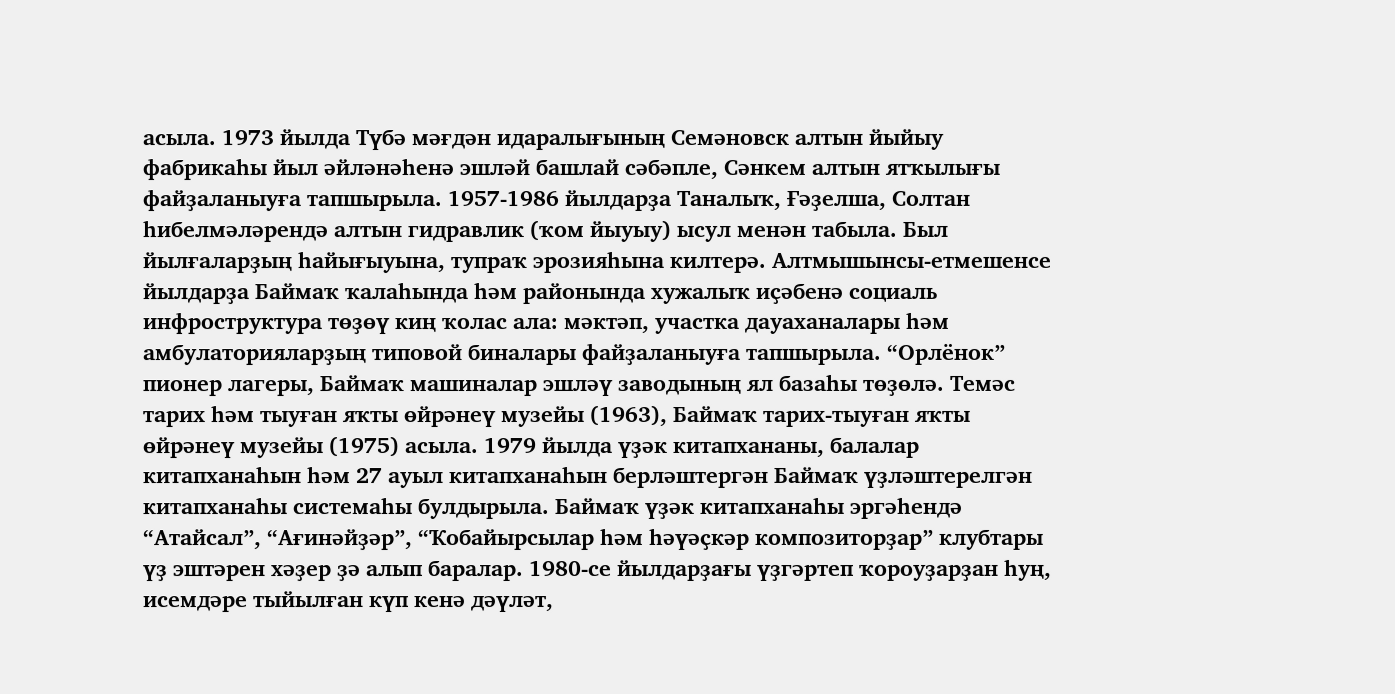асыла. 1973 йылда Түбә мәғдән идаралығының Семәновск алтын йыйыу фабрикаһы йыл әйләнәһенә эшләй башлай сәбәпле, Сәнкем алтын ятҡылығы файҙаланыуға тапшырыла. 1957-1986 йылдарҙа Таналыҡ, Ғәҙелша, Солтан һибелмәләрендә алтын гидравлик (ҡом йыуыу) ысул менән табыла. Был йылғаларҙың һайығыуына, тупраҡ эрозияһына килтерә. Алтмышынсы-етмешенсе йылдарҙа Баймаҡ ҡалаһында һәм районында хужалыҡ иҫәбенә социаль инфроструктура төҙөү киң ҡолас ала: мәктәп, участка дауаханалары һәм амбулаторияларҙың типовой биналары файҙаланыуға тапшырыла. “Орлёнок” пионер лагеры, Баймаҡ машиналар эшләү заводының ял базаһы төҙөлә. Темәс тарих һәм тыуған яҡты өйрәнеү музейы (1963), Баймаҡ тарих-тыуған яҡты өйрәнеү музейы (1975) асыла. 1979 йылда үҙәк китапхананы, балалар китапханаһын һәм 27 ауыл китапханаһын берләштергән Баймаҡ үҙләштерелгән китапханаһы системаһы булдырыла. Баймаҡ үҙәк китапханаһы эргәһендә “Атайсал”, “Ағинәйҙәр”, “Ҡобайырсылар һәм һәүәҫкәр композиторҙар” клубтары үҙ эштәрен хәҙер ҙә алып баралар. 1980-се йылдарҙағы үҙгәртеп ҡороуҙарҙан һуң, исемдәре тыйылған күп кенә дәүләт,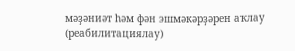мәҙәниәт һәм фән эшмәкәрҙәрен аҡлау (реабилитациялау)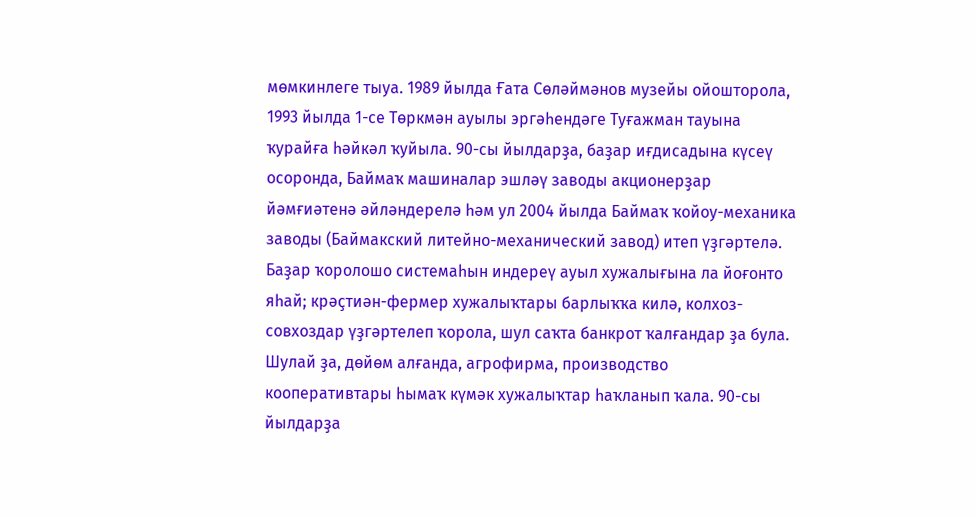мөмкинлеге тыуа. 1989 йылда Ғата Сөләймәнов музейы ойошторола, 1993 йылда 1-cе Төркмән ауылы эргәһендәге Туғажман тауына ҡурайға һәйкәл ҡуйыла. 90-сы йылдарҙа, баҙар иғдисадына күсеү осоронда, Баймаҡ машиналар эшләү заводы акционерҙар йәмғиәтенә әйләндерелә һәм ул 2004 йылда Баймаҡ ҡойоу-механика заводы (Баймакский литейно-механический завод) итеп үҙгәртелә. Баҙар ҡоролошо системаһын индереү ауыл хужалығына ла йоғонто яһай; крәҫтиән-фермер хужалыҡтары барлыҡҡа килә, колхоз-совхоздар үҙгәртелеп ҡорола, шул саҡта банкрот ҡалғандар ҙа була. Шулай ҙа, дөйөм алғанда, агрофирма, производство кооперативтары һымаҡ күмәк хужалыҡтар һаҡланып ҡала. 90-сы йылдарҙа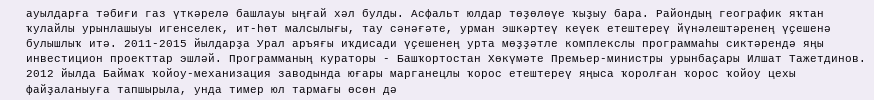ауылдарға тәбиғи газ үткәрелә башлауы ыңғай хәл булды. Асфальт юлдар төҙөлөүе ҡыҙыу бара. Райондың географик яҡтан ҡулайлы урынлашыуы игенселек, ит-һөт малсылығы, тау сәнәғәте, урман эшкәртеү кеүек етештереү йүнәлештәренең үҫешенә булышлыҡ итә. 2011-2015 йылдарҙа Урал аръяғы иҡдисади үҫешенең урта мөҙҙәтле комплекслы программаһы сиктәрендә яңы инвестицион проекттар эшләй. Программаның кураторы - Башҡортостан Хөкүмәте Премьер-министры урынбаҫары Илшат Тажетдинов. 2012 йылда Баймаҡ ҡойоу-механизация заводында юғары марганецлы ҡорос етештереү яңыса ҡоролған ҡорос ҡойоу цехы файҙаланыуға тапшырыла, унда тимер юл тармағы өсөн дә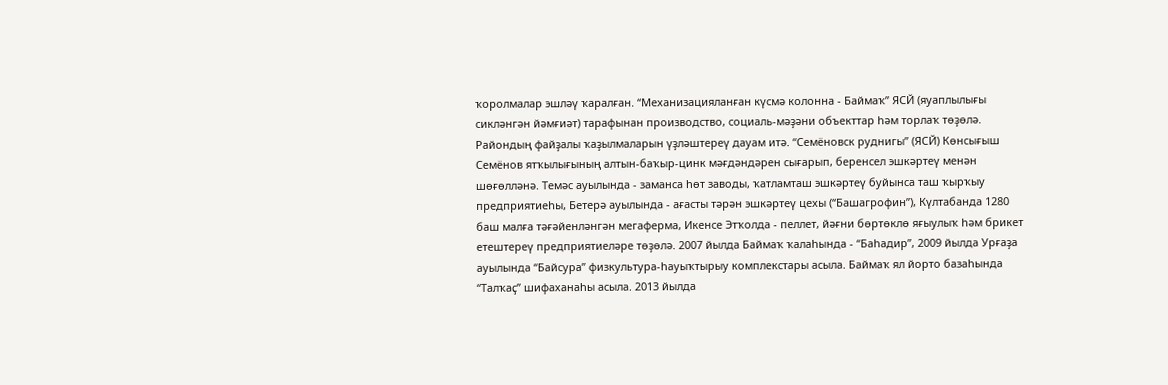ҡоролмалар эшләү ҡаралған. “Механизацияланған күсмә колонна - Баймаҡ” ЯСЙ (яуаплылығы сикләнгән йәмғиәт) тарафынан производство, социаль-мәҙәни объекттар һәм торлаҡ төҙөлә. Райондың файҙалы ҡаҙылмаларын үҙләштереү дауам итә. “Семёновск руднигы” (ЯСЙ) Көнсығыш Семёнов ятҡылығының алтын-баҡыр-цинк мәғдәндәрен сығарып, беренсел эшкәртеү менән шөғөлләнә. Темәс ауылында - заманса һөт заводы, ҡатламташ эшкәртеү буйынса таш ҡырҡыу предприятиеһы, Бетерә ауылында - ағасты тәрән эшкәртеү цехы (“Башагрофин”), Күлтабанда 1280 баш малға тәғәйенләнгән мегаферма, Икенсе Этҡолда - пеллет, йәғни бөртөклө яғыулыҡ һәм брикет етештереү предприятиеләре төҙөлә. 2007 йылда Баймаҡ ҡалаһында - “Баһадир”, 2009 йылда Урғаҙа ауылында “Байсура” физкультура-һауыҡтырыу комплекстары асыла. Баймаҡ ял йорто базаһында “Талҡаҫ” шифаханаһы асыла. 2013 йылда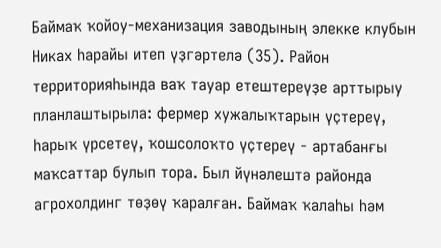Баймаҡ ҡойоу-механизация заводының элекке клубын Никах һарайы итеп үҙгәртелә (35). Район территорияһында ваҡ тауар етештереүҙе арттырыу планлаштырыла: фермер хужалыҡтарын үҫтереү, һарыҡ үрсетеү, ҡошсолоҡто үҫтереү - артабанғы маҡсаттар булып тора. Был йүнәлештә районда агрохолдинг төҙөү ҡаралған. Баймаҡ ҡалаһы һәм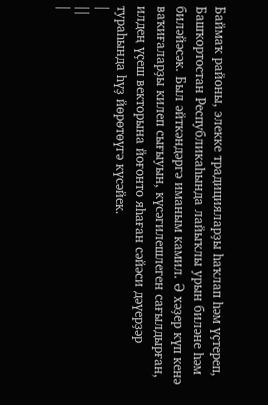Баймаҡ районы, элекке традицияларҙы һаҡлап һәм үҫтереп, Башҡортостан Республикаһында лайыҡлы урын биләне һәм биләйәсәк. Был әйткәндәргә иманым камил. Ә хәҙер күп кенә ваҡиғаларҙы килеп сығыуын, күсәгилешлеген сағылдырған, илдең үҫеш векторына йоғонто яһаған сәйәси дәүерҙәр тураһында һүҙ йөрөтөүгә күсәйек.
|
||
|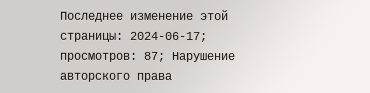Последнее изменение этой страницы: 2024-06-17; просмотров: 87; Нарушение авторского права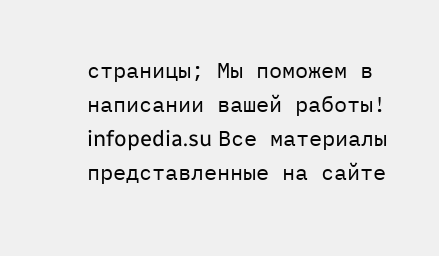страницы; Мы поможем в написании вашей работы! infopedia.su Все материалы представленные на сайте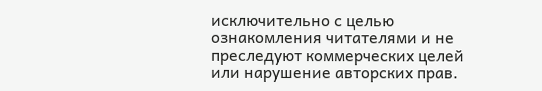исключительно с целью ознакомления читателями и не преследуют коммерческих целей или нарушение авторских прав.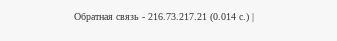Обратная связь - 216.73.217.21 (0.014 с.) |